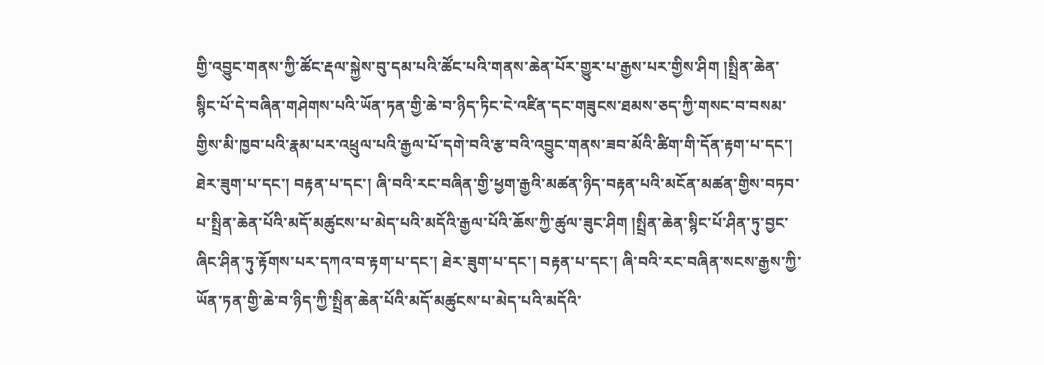གྱི་འབྱུང་གནས་ཀྱི་ཚོང་རྡལ་སྐྱེས་བུ་དམ་པའི་ཚོང་པའི་གནས་ཆེན་པོར་གྱུར་པ་རྒྱས་པར་གྱིས་ཤིག །སྤྲིན་ཆེན་སྙིང་པོ་དེ་བཞིན་གཤེགས་པའི་ཡོན་ཏན་གྱི་ཆེ་བ་ཉིད་ཏིང་ངེ་འཛིན་དང་གཟུངས་ཐམས་ཅད་ཀྱི་གསང་བ་བསམ་གྱིས་མི་ཁྱབ་པའི་རྣམ་པར་འཕྲུལ་པའི་རྒྱལ་པོ་དགེ་བའི་རྩ་བའི་འབྱུང་གནས་ཟབ་མོའི་ཚིག་གི་དོན་རྟག་པ་དང་། ཐེར་ཟུག་པ་དང་། བརྟན་པ་དང་། ཞི་བའི་རང་བཞིན་གྱི་ཕྱག་རྒྱའི་མཚན་ཉིད་བརྟན་པའི་མངོན་མཚན་གྱིས་བཏབ་པ་སྤྲིན་ཆེན་པོའི་མདོ་མཚུངས་པ་མེད་པའི་མདོའི་རྒྱལ་པོའི་ཆོས་ཀྱི་ཚུལ་ཟུང་ཤིག །སྤྲིན་ཆེན་སྙིང་པོ་ཤིན་ཏུ་བྱང་ཞིང་ཤིན་ཏུ་རྟོགས་པར་དཀའ་བ་རྟག་པ་དང་། ཐེར་ཟུག་པ་དང་། བརྟན་པ་དང་། ཞི་བའི་རང་བཞིན་སངས་རྒྱས་ཀྱི་ཡོན་ཏན་གྱི་ཆེ་བ་ཉིད་ཀྱི་སྤྲིན་ཆེན་པོའི་མདོ་མཚུངས་པ་མེད་པའི་མདོའི་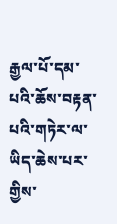རྒྱལ་པོ་དམ་པའི་ཆོས་བརྟན་པའི་གཏེར་ལ་ཡིད་ཆེས་པར་གྱིས་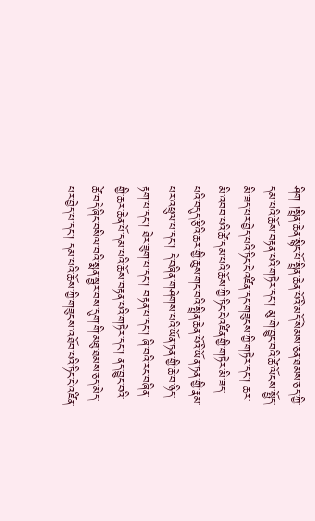ཤིག །སྤྲིན་ཆེན་སྙིང་པོ་སྤྲིན་ཆེན་པོའི་མདོ་སེམས་ཅན་ཐམས་ཅད་ཀྱི་དམ་པའི་ཆོས་བརྟན་པའི་གཏེར་དང་། མུ་གེ་བྱུང་བའི་ཚེ་ལོངས་སྤྱོད་མི་ཟད་པར་བྱེད་པའི་ཏིང་ངེ་འཛིན་དང་གཟུངས་ཀྱི་གཏེར་དང་། ཆར་མི་འབབ་པའི་ཚེ་དམ་པའི་ཆོས་ཀྱི་ཏིང་ངེ་འཛིན་གྱི་གཏེར་མི་ཟད་པའི་བདུད་རྩིའི་ཆར་གྱི་ཆུས་གང་བའི་སྤྲིན་ཆེན་པོའི་ཡོན་ཏན་གྱི་རྣམ་པར་འཕྲུལ་པ་དང་། དེ་བཞིན་གཤེགས་པའི་ཡོན་ཏན་གྱི་ཆེ་བ་ཉིད་རྟག་པ་དང་། ཐེར་ཟུག་པ་དང་། བརྟན་པ་དང་། ཞི་བའི་རང་བཞིན་གྱི་ཆར་ཆེན་པོ་དམ་པའི་ཆོས་བརྟན་པའི་གཏེར་དང་། ནད་བྱུང་བའི་ཚེ་བདེ་ཞིང་བསིལ་བའི་སྨན་སྦྱར་བས་དུག་གི་མཐུ་ཐམས་ཅད་མེད་པར་བྱེད་པ་དང་། དམ་པའི་ཆོས་ཀྱི་གཟུངས་འཐོབ་པའི་ཏིང་ངེ་འཛིན་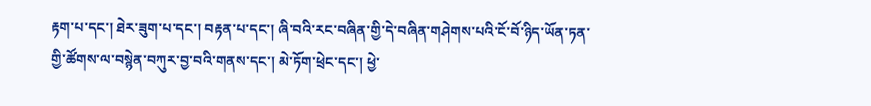རྟག་པ་དང་། ཐེར་ཟུག་པ་དང་། བརྟན་པ་དང་། ཞི་བའི་རང་བཞིན་གྱི་དེ་བཞིན་གཤེགས་པའི་ངོ་བོ་ཉིད་ཡོན་ཏན་གྱི་ཚོགས་ལ་བསྙེན་བཀུར་བྱ་བའི་གནས་དང་། མེ་ཏོག་ཕྲེང་དང་། ཕྱེ་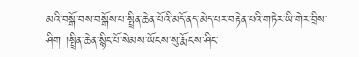མའི་བསྒོ་བས་བསྒོས་པ་སྤྲིན་ཆེན་པོའི་མདོ་ནད་མེད་པར་བརྟེན་པའི་གཏེར་ཡི་གེར་བྲིས་ཤིག །སྤྲིན་ཆེན་སྙིང་པོ་སེམས་ཡོངས་སུ་རྨོངས་ཤིང་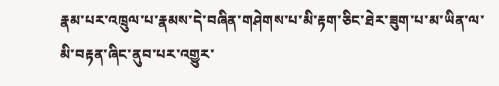རྣམ་པར་འཁྲུལ་པ་རྣམས་དེ་བཞིན་གཤེགས་པ་མི་རྟག་ཅིང་ཐེར་ཟུག་པ་མ་ཡིན་ལ་མི་བརྟན་ཞིང་ནུབ་པར་འགྱུར་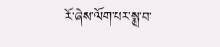རོ་ཞེས་ལོག་པར་སྨྲ་བ་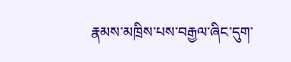རྣམས་མཁྲིས་པས་བརྒྱལ་ཞིང་དུག་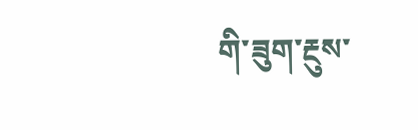གི་ཟུག་རྔུས་